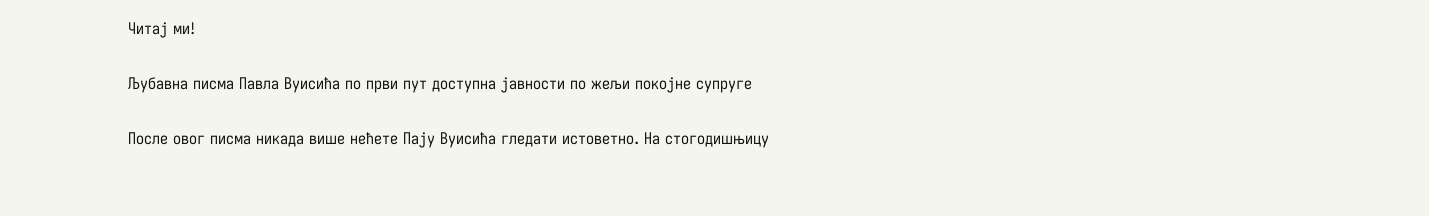Читај ми!

Љубавна писма Павла Вуисића по први пут доступна јавности по жељи покојне супруге

После овог писма никада више нећете Пају Вуисића гледати истоветно. На стогодишњицу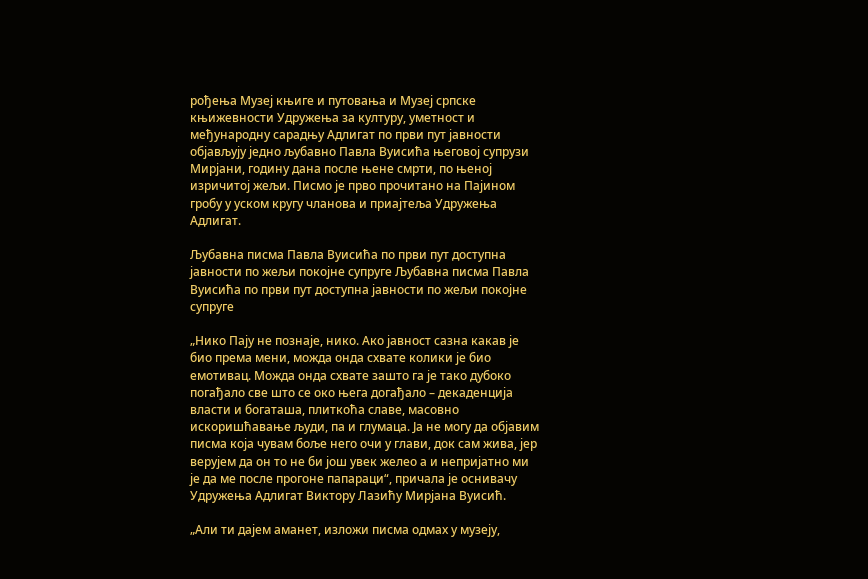рођења Музеј књиге и путовања и Музеј српске књижевности Удружења за културу, уметност и међународну сарадњу Адлигат по први пут јавности објављују једно љубавно Павла Вуисића његовој супрузи Мирјани, годину дана после њене смрти, по њеној изричитој жељи. Писмо је прво прочитано на Пајином гробу у уском кругу чланова и приајтеља Удружења Адлигат.

Љубавна писма Павла Вуисића по први пут доступна јавности по жељи покојне супруге Љубавна писма Павла Вуисића по први пут доступна јавности по жељи покојне супруге

„Нико Пају не познаје, нико. Ако јавност сазна какав је био према мени, можда онда схвате колики је био емотивац. Можда онда схвате зашто га је тако дубоко погађало све што се око њега догађало – декаденција власти и богаташа, плиткоћа славе, масовно искоришћавање људи, па и глумаца. Ја не могу да објавим писма која чувам боље него очи у глави, док сам жива, јер верујем да он то не би још увек желео а и непријатно ми је да ме после прогоне папараци“, причала је оснивачу Удружења Адлигат Виктору Лазићу Мирјана Вуисић.

„Али ти дајем аманет, изложи писма одмах у музеју,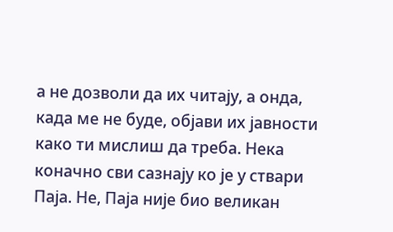а не дозволи да их читају, а онда, када ме не буде, објави их јавности како ти мислиш да треба. Нека коначно сви сазнају ко је у ствари Паја. Не, Паја није био великан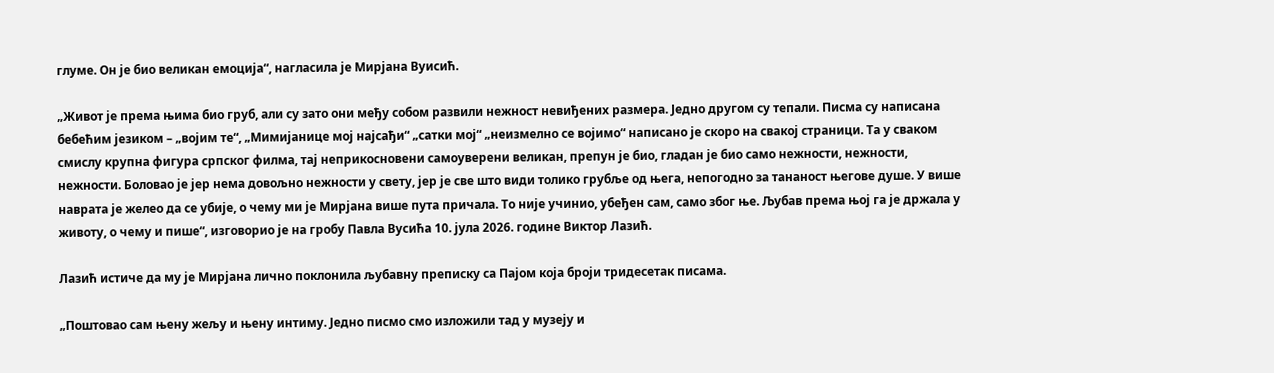глуме. Он је био великан емоција“, нагласила је Мирјана Вуисић.

„Живот је према њима био груб, али су зато они међу собом развили нежност невиђених размера. Једно другом су тепали. Писма су написана бебећим језиком – „војим те“, „Мимијанице мој најсађи“ „сатки мој“ „неизмелно се војимо“ написано је скоро на свакој страници. Та у сваком смислу крупна фигура српског филма, тај неприкосновени самоуверени великан, препун је био, гладан је био само нежности, нежности, нежности. Боловао је јер нема довољно нежности у свету, јер је све што види толико грубље од њега, непогодно за тананост његове душе. У више наврата је желео да се убије, о чему ми је Мирјана више пута причала. То није учинио, убеђен сам, само због ње. Љубав према њој га је држала у животу, о чему и пише“, изговорио је на гробу Павла Вусића 10. јула 2026. године Виктор Лазић.

Лазић истиче да му је Мирјана лично поклонила љубавну преписку са Пајом која броји тридесетак писама.

„Поштовао сам њену жељу и њену интиму. Једно писмо смо изложили тад у музеју и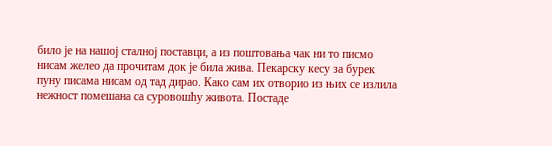било је на нашој сталној поставци, а из поштовања чак ни то писмо нисам желео да прочитам док је била жива. Пекарску кесу за бурек пуну писама нисам од тад дирао. Како сам их отворио из њих се излила нежност помешана са суровошћу живота. Постаде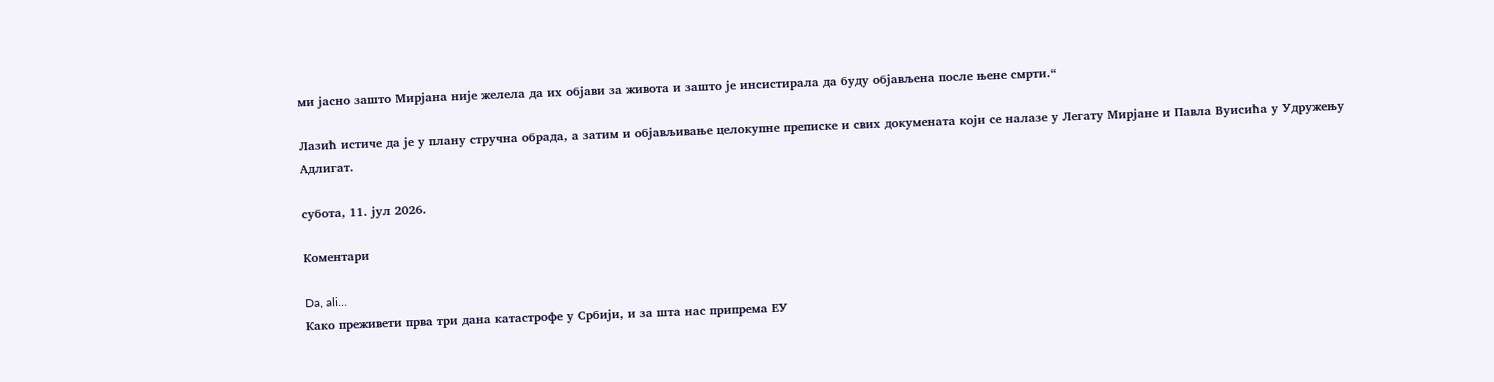ми јасно зашто Мирјана није желела да их објави за живота и зашто је инсистирала да буду објављена после њене смрти.“

Лазић истиче да је у плану стручна обрада, а затим и објављивање целокупне преписке и свих докумената који се налазе у Легату Мирјане и Павла Вуисића у Удружењу Адлигат.

субота, 11. јул 2026.

Коментари

Da, ali...
Како преживети прва три дана катастрофе у Србији, и за шта нас припрема ЕУ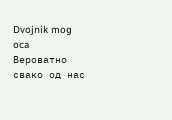Dvojnik mog oca
Вероватно свако од нас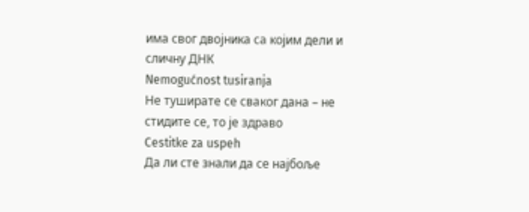има свог двојника са којим дели и сличну ДНК
Nemogućnost tusiranja
Не туширате се сваког дана – не стидите се, то је здраво
Cestitke za uspeh
Да ли сте знали да се најбоље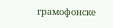грамофонске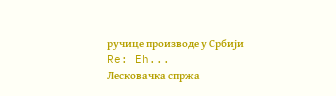ручице производе у Србији
Re: Eh...
Лесковачка спржа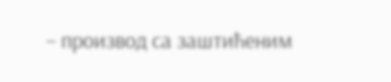– производ са заштићеним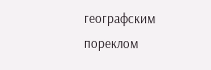географским пореклом